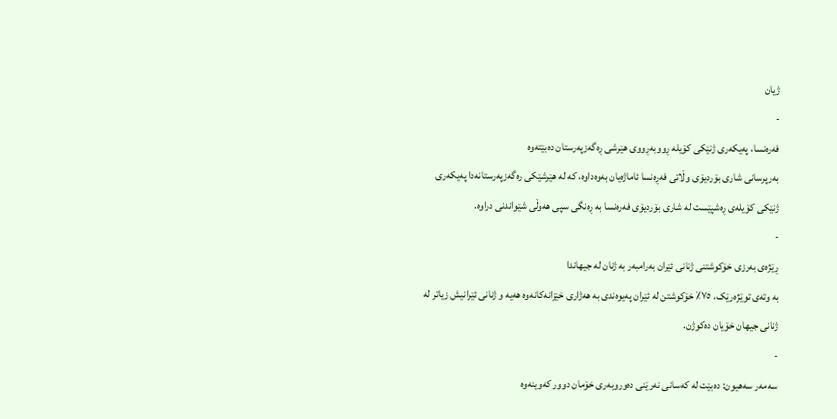ژیان
-
فەرەنسا، پەیکەری ژنێکی کۆیلە ڕووبەڕووی هێرشی ڕەگەزپەرستان دەبێتەوە
بەرپرسانی شاری بۆردیۆی وڵاتی فەڕەنسا ئاماژەیان بەوەداوە، کە لە هێرشێکی رەگەزپەرستانەدا پەیکەری ژنێکی کۆیلەی ڕەشپێست لە شاری بۆردیۆی فەرەنسا بە ڕەنگی سپی هەوڵی شێواندنی دراوە.
-
ڕێژەی بەرزی خۆکوشتنی ژنانی ئێران بەرامبەر بە ژنان لە جیهاندا
بە وتەی توێژەرێک، ٧٥٪ خۆکوشتن لە ئێران پەیوەندی بە هەژاری خێزانەکانەوە هەیە و ژنانی ئێرانیش زیاتر لە ژنانی جیهان خۆیان دەکوژن.
-
سەمەر سەهیون: دەبێت لە کەسانی نەرێنی دەوروبەری خۆمان دوور کەوینەوە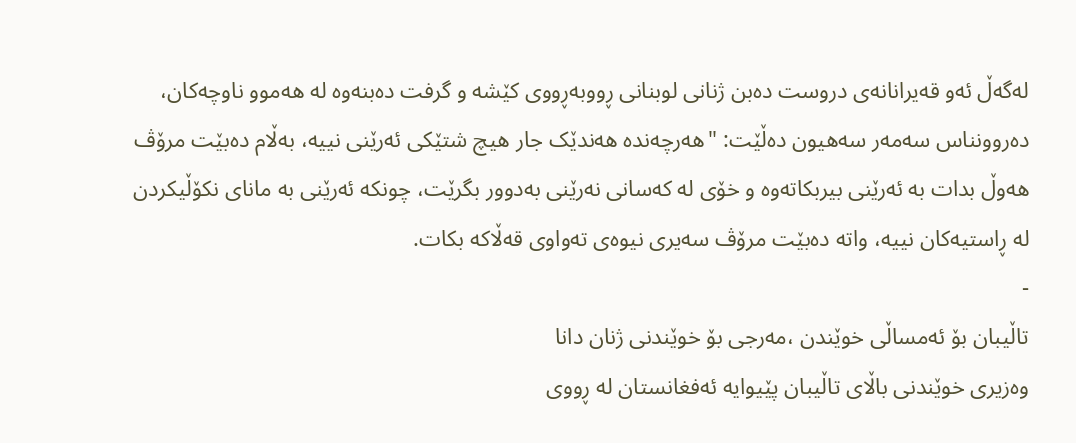لەگەڵ ئەو قەیرانانەی دروست دەبن ژنانی لوبنانی ڕووبەڕووی کێشە و گرفت دەبنەوە لە هەموو ناوچەکان، دەروونناس سەمەر سەهیون دەڵێت: "هەرچەندە هەندێک جار هیچ شتێکی ئەرێنی نییە، بەڵام دەبێت مرۆڤ هەوڵ بدات بە ئەرێنی بیربکاتەوە و خۆی لە کەسانی نەرێنی بەدوور بگرێت، چونکە ئەرێنی بە مانای نکۆڵیکردن لە ڕاستیەکان نییە، واتە دەبێت مرۆڤ سەیری نیوەی تەواوی قەڵاکە بکات.
-
تاڵیبان بۆ ئەمساڵی خوێندن ،مەرجی بۆ خوێندنی ژنان دانا
وەزیری خوێندنی باڵای تاڵیبان پێیوایە ئەفغانستان لە ڕووی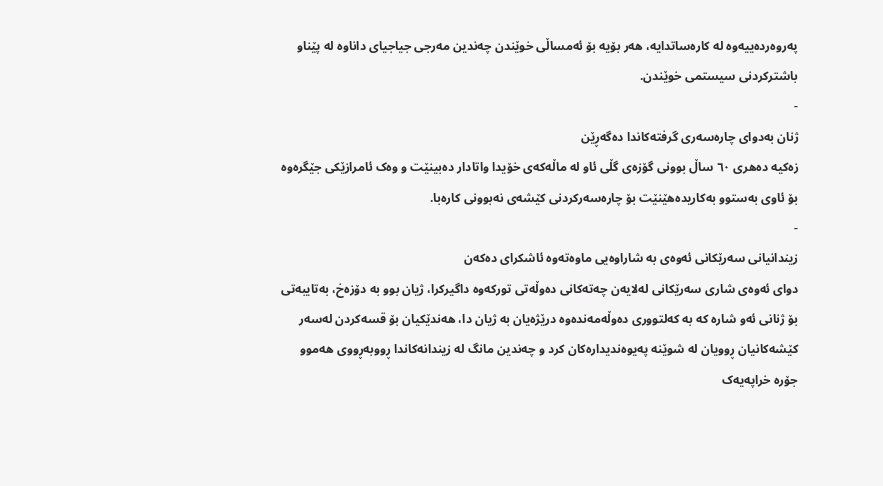پەروەردەییەوە لە کارەساتدایە، هەر بۆیە بۆ ئەمساڵی خوێندن چەندین مەرجی جیاجیای داناوە لە پێناو باشترکردنی سیستمی خوێندن.
-
ژنان بەدوای چارەسەری گرفتەکاندا دەگەڕێن
زەکیە دەهری ٦٠ ساڵ بوونی گۆزەی گڵی ئاو لە ماڵەکەی خۆیدا واتادار دەبینێت و وەک ئامرازێکی جێگرەوە بۆ ئاوی بەستوو بەکاریدەهێنێت بۆ چارەسەرکردنی کێشەی نەبوونی کارەبا.
-
زیندانیانی سەرێکانی ئەوەی بە شاراوەیی ماوەتەوە ئاشکرای دەکەن
دوای ئەوەی شاری سەرێکانی لەلایەن چەتەکانی دەوڵەتی تورکەوە داگیرکرا، ژیان بوو بە دۆزەخ، بەتایبەتی بۆ ژنانی ئەو شارە کە بە کەلتووری دەوڵەمەندەوە درێژەیان بە ژیان دا، هەندێکیان بۆ قسەکردن لەسەر کێشەکانیان ڕوویان لە شوێنە پەیوەندیدارەکان کرد و چەندین مانگ لە زیندانەکاندا ڕووبەڕووی هەموو جۆرە خراپەیەک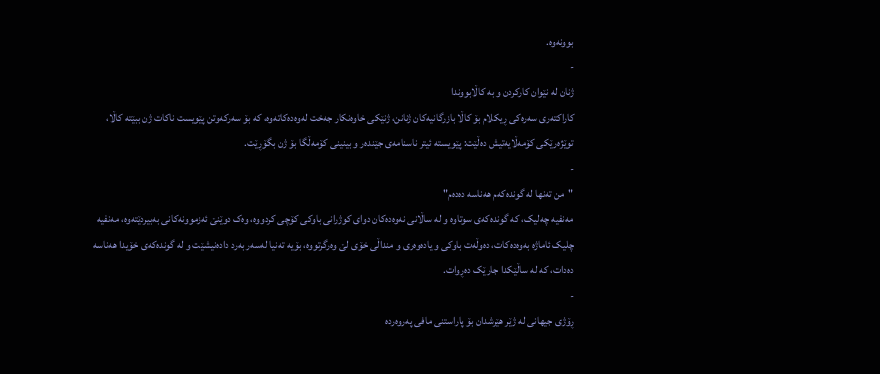بوونەوە.
-
ژنان لە نێوان کارکردن و بە کاڵابووندا
کاراکتەری سەرەکی ڕیکلام بۆ کاڵا بازرگانیەکان ژنانن، ژنێکی خاوەنکار جەخت لەوەدەکاتەوە، کە بۆ سەرکەوتن پێویست ناکات ژن ببێتە کاڵا، توێژەرێکی کۆمەڵایەتیش دەڵێت: پێویستە ئیتر ناسنامەی جێندەر و بینینی کۆمەڵگا بۆ ژن بگۆڕێت.
-
"من تەنها لە گوندەکەم هەناسە دەدەم"
مەنفیە چەلیک، کە گوندەکەی سوتاوە و لە ساڵانی نەوەدەکان دوای کوژرانی باوکی کۆچی کردووە، وەک دوێنێ ئەزموونەکانی بەبیردێتەوە، مەنفیە چلیک ئاماژە بەوەدەکات، دەوڵەت باوکی و یادەوەری و منداڵی خۆی لێ وەرگرتووە، بۆیە تەنیا لەسەر بەرد دادەنیشێت و لە گوندەکەی خۆیدا هەناسە دەدات، کە لە ساڵێکدا جارێک دەڕوات.
-
ڕۆژی جیهانی لە ژێر هێرشدان بۆ پاراستنی مافی پەروەردە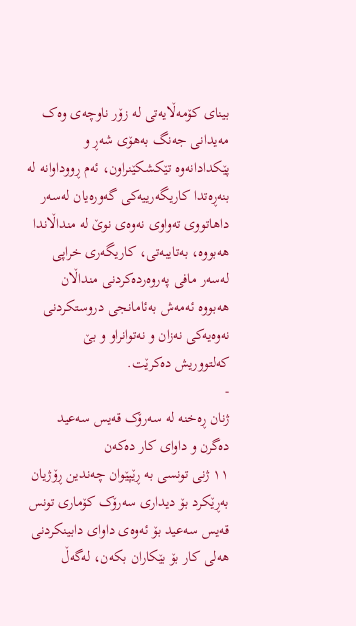بینای کۆمەڵایەتی لە زۆر ناوچەی وەک مەیدانی جەنگ بەهۆی شەڕ و پێکدادانەوە تێکشکێنراون، ئەم ڕووداوانە لە بنەڕەتدا کاریگەرییەکی گەورەیان لەسەر داهاتووی تەواوی نەوەی نوێ لە منداڵاندا هەبووە، بەتایبەتی، کاریگەری خراپی لەسەر مافی پەروەردەکردنی منداڵان هەبووە ئەمەش بەئامانجی دروستکردنی نەوەیەکی نەزان و نەتوانراو و بێ کەلتووریش دەکرێت.
-
ژنان ڕەخنە لە سەرۆک قەیس سەعید دەگرن و داوای کار دەکەن
١١ ژنی تونسی بە ڕێپێوان چەندین ڕۆژیان بەڕێکرد بۆ دیداری سەرۆک کۆماری تونس قەیس سەعید بۆ ئەوەی داوای دابینکردنی هەلی کار بۆ بێکاران بکەن، لەگەڵ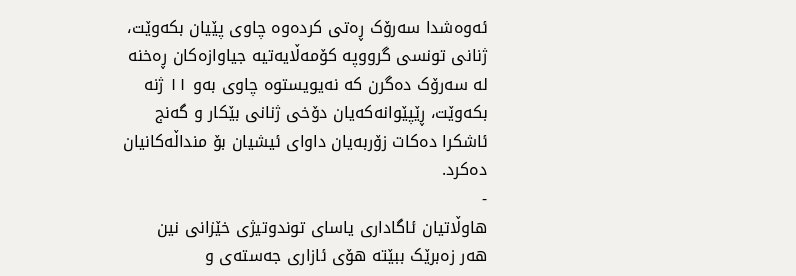ئەوەشدا سەرۆک ڕەتی کردەوە چاوی پێیان بکەوێت، ژنانی تونسی گرووپە کۆمەڵایەتیە جیاوازەکان ڕەخنە لە سەرۆک دەگرن کە نەیویستوە چاوی بەو ١١ ژنە بکەوێت، ڕێپێوانەکەیان دۆخی ژنانی بێکار و گەنج ئاشکرا دەکات زۆربەیان داوای ئیشیان بۆ منداڵەکانیان دەکرد.
-
هاوڵاتیان ئاگاداری یاسای توندوتیژی خێزانی نین
هەر زەبرێک ببێتە هۆی ئازاری جەستەی و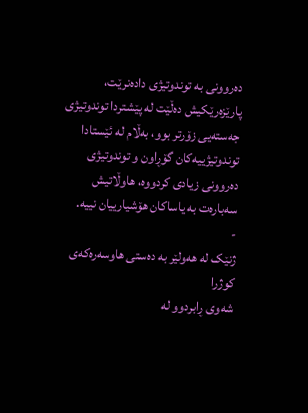دەروونی بە توندوتیژی دادەنرێت، پارێزەرێکیش دەڵێت لە پێشتردا توندوتیژی جەستەیی زۆرتر بوو، بەڵام لە ئێستادا توندوتیژییەکان گۆڕاون و توندوتیژی دەروونی زیادی کردووە، هاوڵاتیش سەبارەت بە یاساکان هۆشیارییان نییە.
-
ژنێک لە هەولێر بە دەستی هاوسەرەکەی کوژرا
شەوی ڕابردوو لە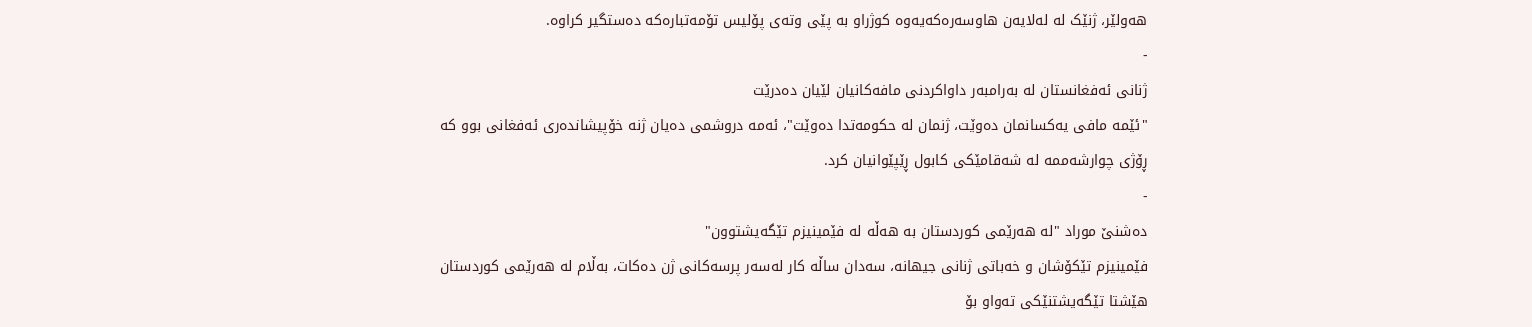هەولێر، ژنێک لە لەلایەن هاوسەرەکەیەوە کوژراو بە پێی وتەی پۆلیس تۆمەتبارەکە دەستگیر کراوە.
-
ژنانی ئەفغانستان لە بەرامبەر داواکردنی مافەکانیان لێیان دەدرێت
"ئێمە مافی یەکسانمان دەوێت، ژنمان لە حکومەتدا دەوێت"، ئەمە دروشمی دەیان ژنە خۆپیشاندەری ئەفغانی بوو کە ڕۆژی چوارشەممە لە شەقامێکی کابول ڕێپێوانیان کرد.
-
دەشنێ موراد "لە هەرێمی کوردستان بە هەڵە لە فێمینیزم تێگەیشتوون"
فێمینیزم تێکۆشان و خەباتی ژنانی جیهانە، سەدان ساڵە کار لەسەر پرسەکانی ژن دەکات، بەڵام لە هەرێمی کوردستان هێشتا تێگەیشتنێکی تەواو بۆ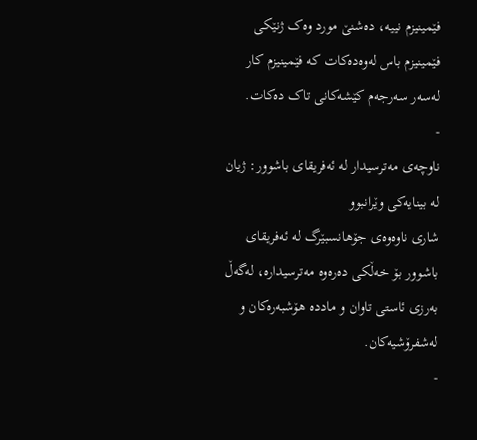فێمینیزم نییە، دەشنێ مورد وەک ژنێکی فێمینیزم باس لەوەدەکات کە فێمینیزم کار لەسەر سەرجەم کێشەکانی تاک دەکات.
-
ناوچەی مەترسیدار لە ئەفریقای باشوور: ژیان لە بینایەکی وێرانبوو
شاری ناوەوەی جۆهانسبێرگ لە ئەفریقای باشوور بۆ خەڵکی دەرەوە مەترسیدارە، لەگەڵ بەرزی ئاستی تاوان و ماددە هۆشبەرەکان و لەشفرۆشیەکان.
-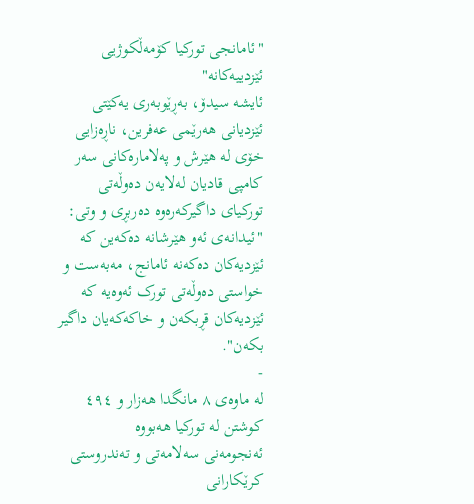"ئامانجی تورکیا کۆمەڵکوژیی ئێزدییەکانە"
ئایشە سیدۆ، بەڕێوبەری یەکێتی ئێزدیانی هەرێمی عەفرین، ناڕەزایی خۆی لە هێرش و پەلامارەکانی سەر کامپی قادیان لەلایەن دەوڵەتی تورکیای داگیرکەرەوە دەربڕی و وتی: "ئیدانەی ئەو هێرشانە دەکەین کە ئێزدیەکان دەکەنە ئامانج، مەبەست و خواستی دەوڵەتی تورک ئەوەیە کە ئێزدیەکان قڕبکەن و خاکەکەیان داگیر بکەن".
-
لە ماوەی ٨ مانگدا هەزار و ٤٩٤ کوشتن لە تورکیا هەبووە
ئەنجومەنی سەلامەتی و تەندروستی کرێکارانی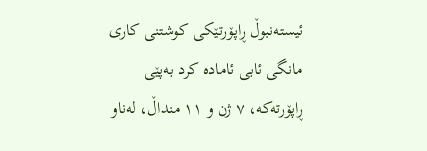ئیستەنبوڵ ڕاپۆرتێکی کوشتنی کاری مانگی ئابی ئامادە کرد بەپێی ڕاپۆرتەکە، ٧ ژن و ١١ منداڵ، لەناو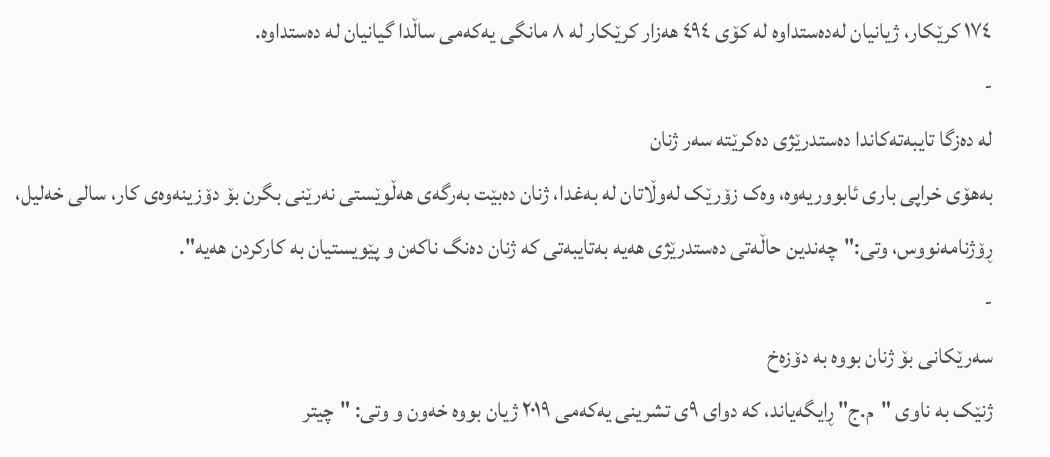١٧٤ کرێکار، ژیانیان لەدەستداوە لە کۆی ٤٩٤ هەزار کرێکار لە ٨ مانگی یەکەمی ساڵدا گیانیان لە دەستداوە.
-
لە دەزگا تایبەتەکاندا دەستدرێژی دەکرێتە سەر ژنان
بەهۆی خراپی باری ئابووریەوە، وەک زۆرێک لەوڵاتان لە بەغدا، ژنان دەبێت بەرگەی هەڵوێستی نەرێنی بگرن بۆ دۆزینەوەی کار، سالی خەلیل، ڕۆژنامەنووس، وتی:"چەندین حاڵەتی دەستدرێژی هەیە بەتایبەتی کە ژنان دەنگ ناکەن و پێویستیان بە کارکردن هەیە".
-
سەرێکانی بۆ ژنان بووە بە دۆزەخ
ژنێک بە ناوی "م.ج" ڕایگەیاند، کە دوای ٩ی تشرینی یەکەمی ٢٠١٩ ژیان بووە خەون و وتی: "چیتر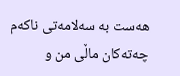هەست بە سەلامەتی ناکەم چەتەکان ماڵی من و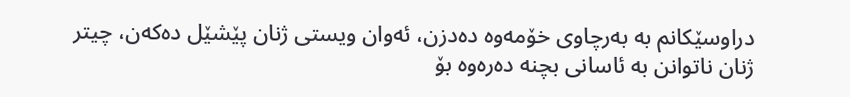دراوسێکانم بە بەرچاوی خۆمەوە دەدزن، ئەوان ویستی ژنان پێشێل دەکەن، چیتر ژنان ناتوانن بە ئاسانی بچنە دەرەوە بۆ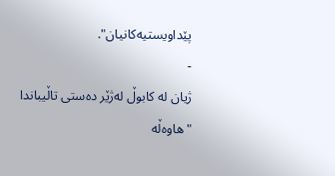پێداویستیەکانیان".
-
ژیان لە کابوڵ لەژێر دەستی تاڵیباندا "هاوەڵە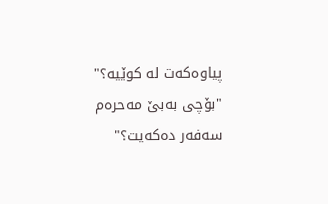پیاوەکەت لە کوێیە؟"
"بۆچی بەبێ مەحرەم سەفەر دەکەیت؟"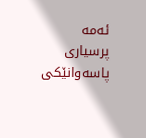ئەمە پرسیاری پاسەوانێکی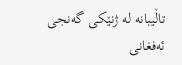تاڵیبانە لە ژنێکی گەنجی ئەفغانی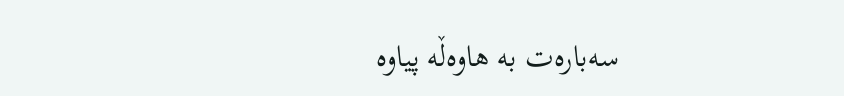سەبارەت بە هاوەڵە پیاوە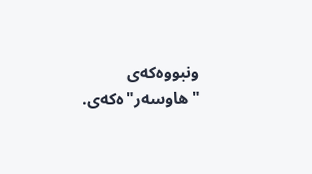ونبووەکەی "هاوسەر"ەکەی.